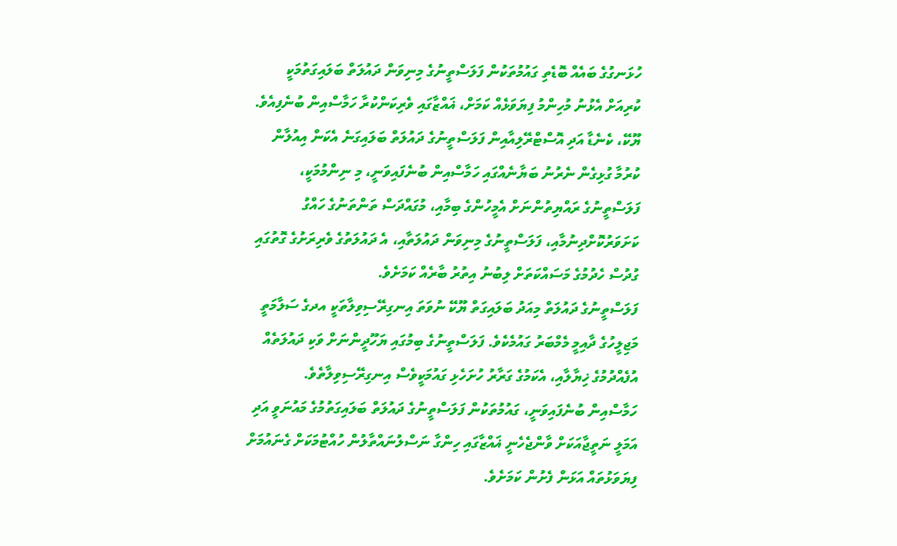ހުޅަނގުގެ ބައެއް ބޮޑެތި ގައުމުތަކުން ފަލަސްތީނުގެ މިނިވަން ދައުލަތް ބަލައިގަތުމަކީ ކުރިއަށް އެޅުނު މުހިންމު ފިޔަވަޅެއް ކަމަށް، ޣައްޒާގައި ވެރިކަންކުރާ ހަމާސްއިން ބުނެފިއެވެ.
ޔޫކޭ، ކެނެޑާ އަދި އޮސްޓްރޭލިއާއިން ފަލަސްތީނުގެ ދައުލަތް ބަލައިގަނެ އެކަން އިއުލާން ކުރުމާ ގުޅިގެން ނެރުނު ބަޔާނެއްގައި ހަމާސްއިން ބުނެފައިވަނީ، މި ނިންމުމަކީ، ފަލަސްތީނުގެ ރައްޔިތުންނަށް އެމީހުންގެ ބިމާއި، މުގައްދަސް ތަންތަނުގެ ހައްގު ކަށަވަރުކޮށްދިނުމާއި، ފަލަސްތީނުގެ މިނިވަން ދައުލަތާއި، އެ ދައުލަތުގެ ވެރިރަށުގެ ގޮތުގައި ގުދުސް ހެދުމުގެ މަސައްކަތަށް ލިބުނު އިތުރު ބާރެއް ކަމަށެވެ.
ފަލަސްތީނުގެ ދައުލަތް މިއަދު ބަލައިގަތް ޔޫކޭ ނުވަތަ އިނގިރޭސިވިލާތަކީ އދގެ ސަލާމަތީ މަޖިލީހުގެ ދާއިމީ މެމްބަރު ގައުމެކެވެ. ފަލަސްތީނުގެ ބިމުގައި ޔަހޫދީންނަށް ވަކި ދައުލަތެއް އުފެއްދުމުގެ ޚިޔާލާއި، އެކަމުގެ ގަރާރު ހުށަހެޅި ގައުމަކީވެސް އިނގިރޭސިވިލާތެވެ.
ހަމާސްއިން ބުނެފައިވަނީ، ގައުމުތަކުން ފަލަސްތީނުގެ ދައުލަތް ބަލައިގަތުމުގެ މައުނަވީ އަދި އަމަލީ ނަތީޖާއަކަށް ވާންޖެހެނީ ޣައްޒާގައި ހިންގާ ނަސްލުނައްތާލުން ހުއްޓުމަކަށް ގެނައުމަށް ފިޔަވަޅުތައް އަޅަން ފެށުން ކަމަށެވެ.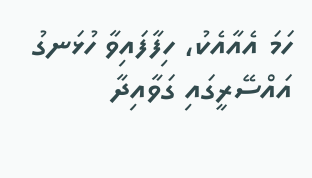ހަމަ އެއާއެކު، ހިފާފައިވާ ހުޅަނގު އައްސޭރީގައި ގަވާއިދާ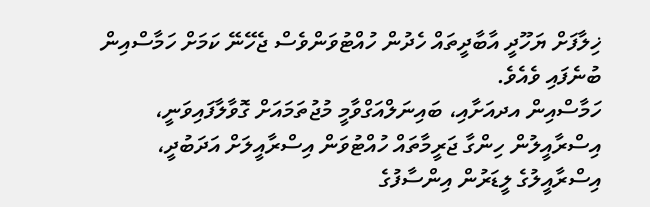ޚިލާފަށް ޔަހޫދީ އާބާދީތައް ހެދުން ހުއްޓުވަންވެސް ޖެހޭނޭ ކަމަށް ހަމާސްއިން ބުނެފައި ވެއެވެ.
ހަމާސްއިން އދއަށާއި، ބައިނަލްއަގްވާމީ މުޖުތަމައަށް ގޮވާލާފައިވަނީ، އިސްރާއީލުން ހިންގާ ޖަރީމާތައް ހުއްޓުވަން އިސްރާއީލަށް އަދަބުދީ، އިސްރާއީލުގެ ލީޑަރުން އިންސާފުގެ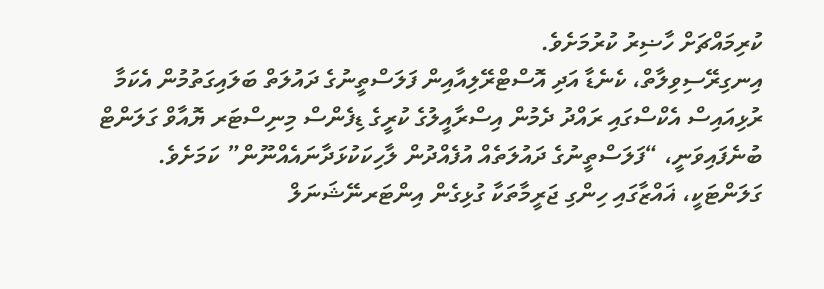ކުރިމައްޗަށް ހާޟިރު ކުރުމަށެވެ.
އިނގިރޭސިވިލާތް، ކެނެޑާ އަދި އޮސްޓްރޭލިއާއިން ފަލަސްތީނުގެ ދައުލަތް ބަލައިގަތުމުން އެކަމާ ރުޅިއައިސް އެކްސްގައި ރައްދު ދެމުން އިސްރާއީލުގެ ކުރީގެ ޑިފެންސް މިނިސްޓަރ ޔޮއާވް ގަލަންޓް ބުނެފައިވަނީ، “ފަލަސްތީނުގެ ދައުލަތެއް އުފެއްދުން ލާހިކަކުޅަދާނައެއްނޫން” ކަމަށެވެ.
ގަލަންޓަކީ، ޣައްޒާގައި ހިންގި ޖަރީމާތަކާ ގުޅިގެން އިންޓަރނޭޝަނަލް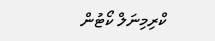ކްރިމިނަލް ކޯޓުން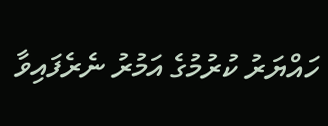ހައްޔަރު ކުރުމުގެ އަމުރު ނެރެފައިވާ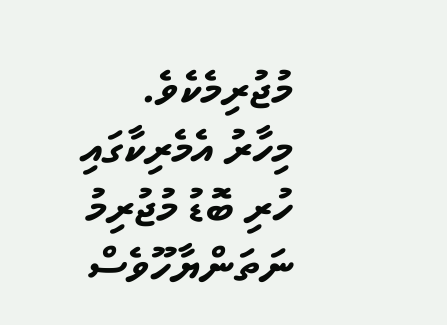މުޖުރިމެކެވެ.
މިހާރު އެމެރިކާގައި ހުރި ބޮޑު މުޖުރިމު ނަތަންޔާހޫވެސް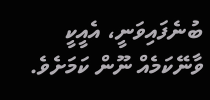ބުނެފައިވަނީ، އެއީކީ ވާނޭކަމެއް ނޫން ކަމަށެވެ.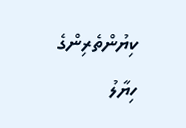ކިޔުންތެރިންގެ ހިޔާލު